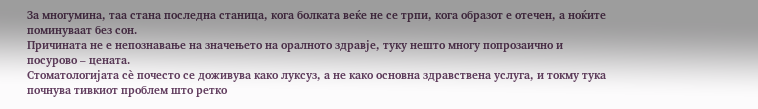За многумина, таа стана последна станица, кога болката веќе не се трпи, кога образот е отечен, а ноќите поминуваат без сон.
Причината не е непознавање на значењето на оралното здравје, туку нешто многу попрозаично и посурово – цената.
Стоматологијата сè почесто се доживува како луксуз, а не како основна здравствена услуга, и токму тука почнува тивкиот проблем што ретко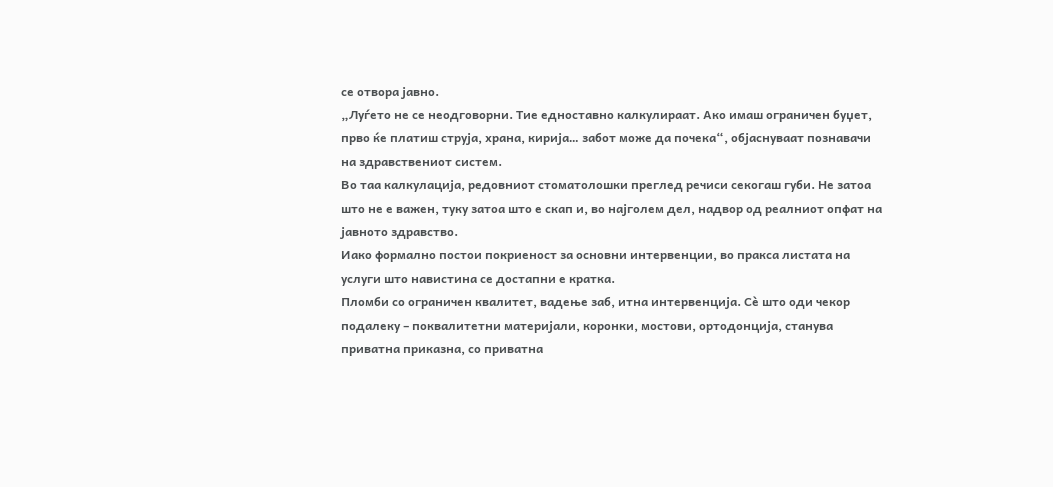се отвора јавно.
„Луѓето не се неодговорни. Тие едноставно калкулираат. Ако имаш ограничен буџет, прво ќе платиш струја, храна, кирија… забот може да почека“, објаснуваат познавачи на здравствениот систем.
Во таа калкулација, редовниот стоматолошки преглед речиси секогаш губи. Не затоа што не е важен, туку затоа што е скап и, во најголем дел, надвор од реалниот опфат на јавното здравство.
Иако формално постои покриеност за основни интервенции, во пракса листата на услуги што навистина се достапни е кратка.
Пломби со ограничен квалитет, вадење заб, итна интервенција. Сè што оди чекор подалеку – поквалитетни материјали, коронки, мостови, ортодонција, станува приватна приказна, со приватна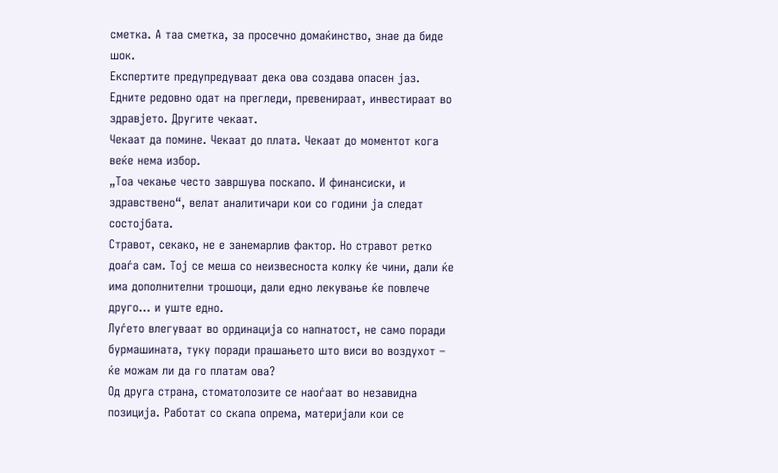сметка. А таа сметка, за просечно домаќинство, знае да биде шок.
Експертите предупредуваат дека ова создава опасен јаз. Едните редовно одат на прегледи, превенираат, инвестираат во здравјето. Другите чекаат.
Чекаат да помине. Чекаат до плата. Чекаат до моментот кога веќе нема избор.
„Тоа чекање често завршува поскапо. И финансиски, и здравствено“, велат аналитичари кои со години ја следат состојбата.
Стравот, секако, не е занемарлив фактор. Но стравот ретко доаѓа сам. Тој се меша со неизвесноста колку ќе чини, дали ќе има дополнителни трошоци, дали едно лекување ќе повлече друго… и уште едно.
Луѓето влегуваат во ординација со напнатост, не само поради бурмашината, туку поради прашањето што виси во воздухот – ќе можам ли да го платам ова?
Од друга страна, стоматолозите се наоѓаат во незавидна позиција. Работат со скапа опрема, материјали кои се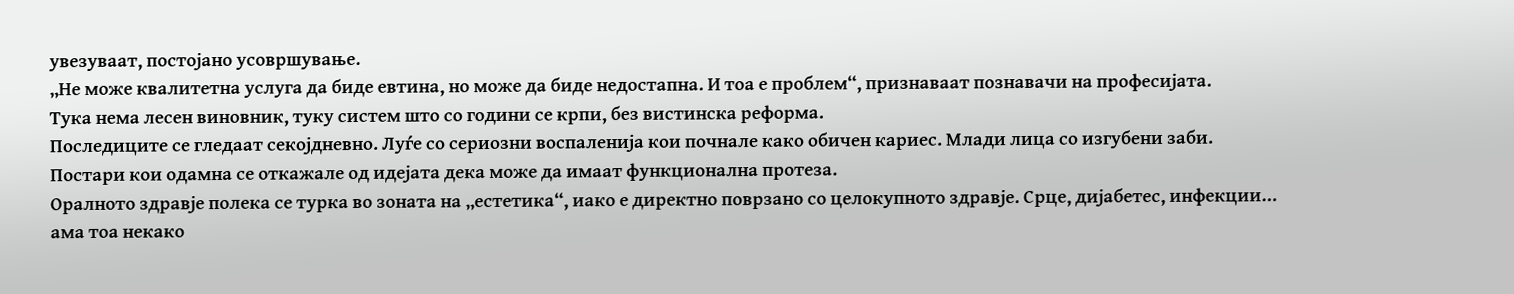увезуваат, постојано усовршување.
„Не може квалитетна услуга да биде евтина, но може да биде недостапна. И тоа е проблем“, признаваат познавачи на професијата.
Тука нема лесен виновник, туку систем што со години се крпи, без вистинска реформа.
Последиците се гледаат секојдневно. Луѓе со сериозни воспаленија кои почнале како обичен кариес. Млади лица со изгубени заби. Постари кои одамна се откажале од идејата дека може да имаат функционална протеза.
Оралното здравје полека се турка во зоната на „естетика“, иако е директно поврзано со целокупното здравје. Срце, дијабетес, инфекции… ама тоа некако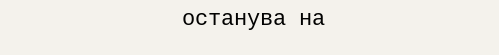останува на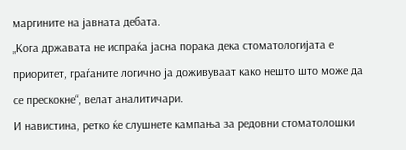маргините на јавната дебата.
„Кога државата не испраќа јасна порака дека стоматологијата е приоритет, граѓаните логично ја доживуваат како нешто што може да се прескокне“, велат аналитичари.
И навистина, ретко ќе слушнете кампања за редовни стоматолошки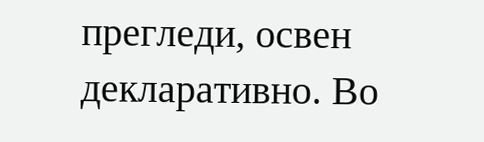прегледи, освен декларативно. Во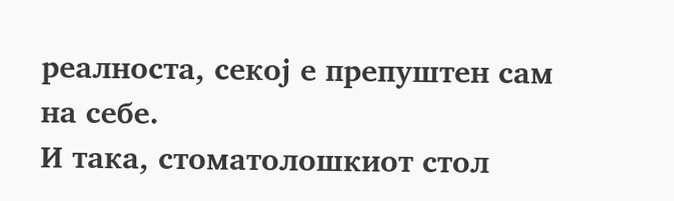реалноста, секој е препуштен сам на себе.
И така, стоматолошкиот стол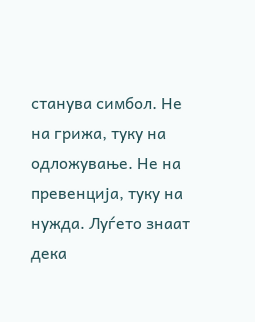станува симбол. Не на грижа, туку на одложување. Не на превенција, туку на нужда. Луѓето знаат дека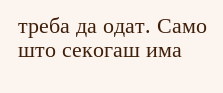треба да одат. Само што секогаш има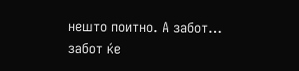нешто поитно. А забот… забот ќе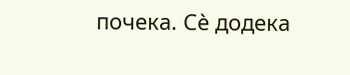почека. Сè додека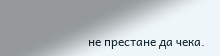не престане да чека.